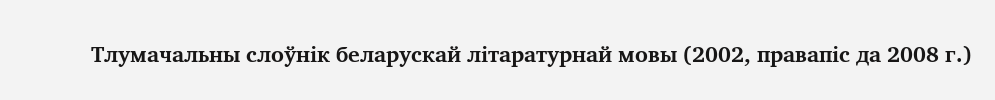Тлумачальны слоўнік беларускай літаратурнай мовы (2002, правапіс да 2008 г.)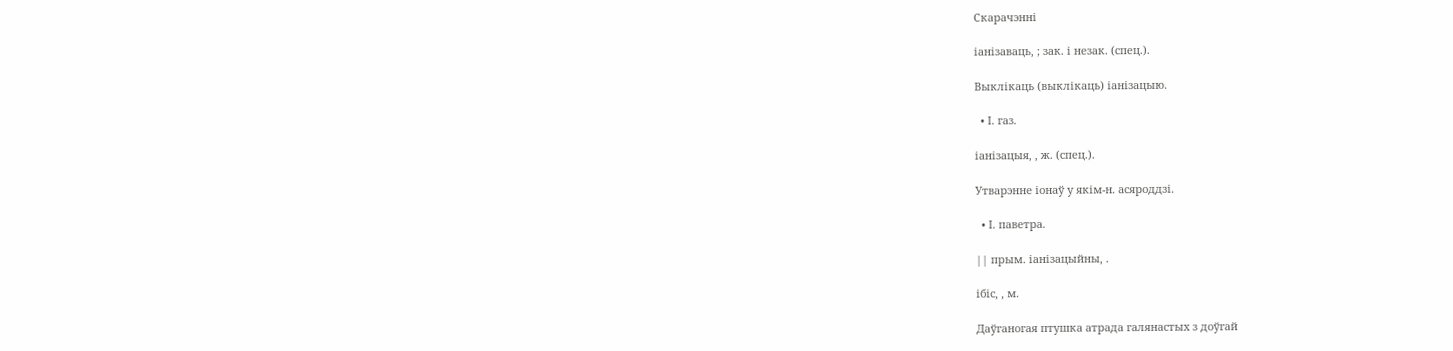Скарачэнні

іанізаваць, ; зак. і незак. (спец.).

Выклікаць (выклікаць) іанізацыю.

  • І. газ.

іанізацыя, , ж. (спец.).

Утварэнне іонаў у якім-н. асяроддзі.

  • І. паветра.

|| прым. іанізацыйны, .

ібіс, , м.

Даўганогая птушка атрада галянастых з доўгай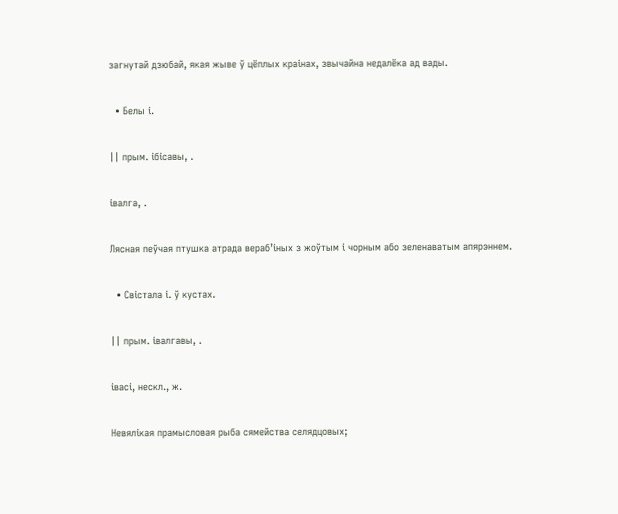загнутай дзюбай, якая жыве ў цёплых краінах, звычайна недалёка ад вады.

  • Белы і.

|| прым. ібісавы, .

івалга, .

Лясная пеўчая птушка атрада вераб’іных з жоўтым і чорным або зеленаватым апярэннем.

  • Свістала і. ў кустах.

|| прым. івалгавы, .

івасі, нескл., ж.

Невялікая прамысловая рыба сямейства селядцовых;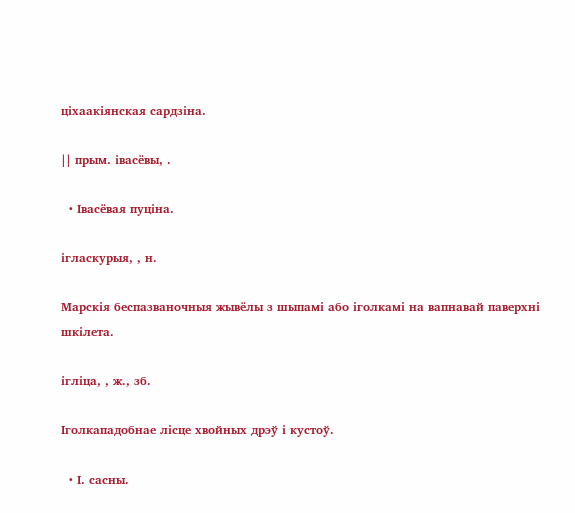ціхаакіянская сардзіна.

|| прым. івасёвы, .

  • Івасёвая пуціна.

ігласкурыя, , н.

Марскія беспазваночныя жывёлы з шыпамі або іголкамі на вапнавай паверхні шкілета.

ігліца, , ж., зб.

Іголкападобнае лісце хвойных дрэў і кустоў.

  • І. сасны.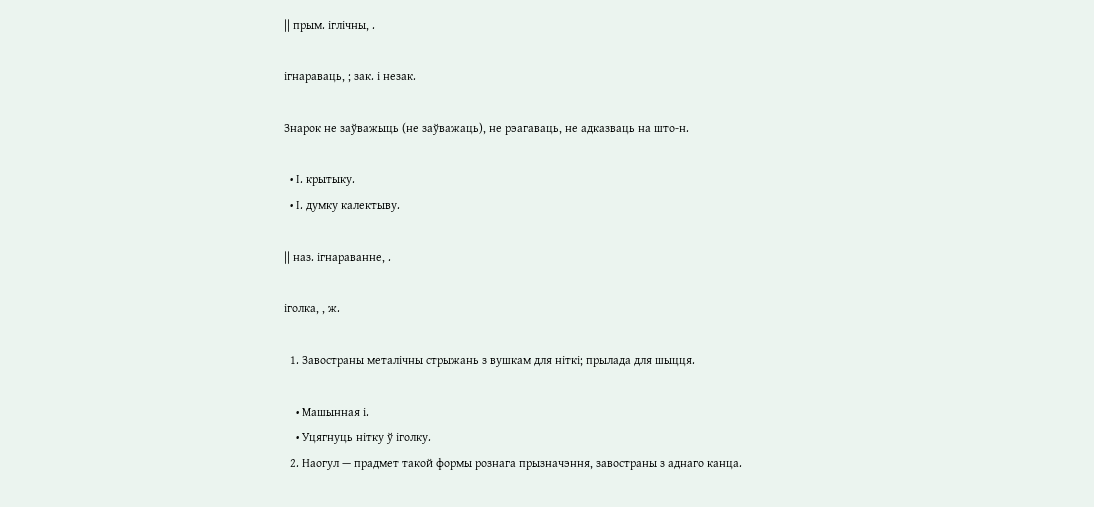|| прым. іглічны, .

ігнараваць, ; зак. і незак.

Знарок не заўважыць (не заўважаць), не рэагаваць, не адказваць на што-н.

  • І. крытыку.
  • І. думку калектыву.

|| наз. ігнараванне, .

іголка, , ж.

  1. Завостраны металічны стрыжань з вушкам для ніткі; прылада для шыцця.

    • Машынная і.
    • Уцягнуць нітку ў іголку.
  2. Наогул — прадмет такой формы рознага прызначэння, завостраны з аднаго канца.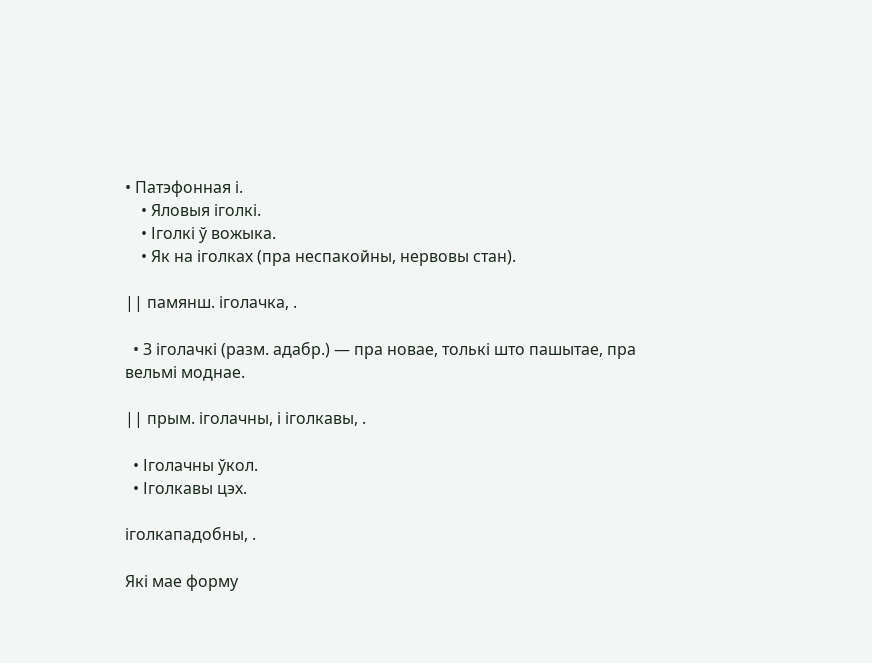• Патэфонная і.
    • Яловыя іголкі.
    • Іголкі ў вожыка.
    • Як на іголках (пра неспакойны, нервовы стан).

|| памянш. іголачка, .

  • З іголачкі (разм. адабр.) — пра новае, толькі што пашытае, пра вельмі моднае.

|| прым. іголачны, і іголкавы, .

  • Іголачны ўкол.
  • Іголкавы цэх.

іголкападобны, .

Які мае форму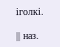іголкі.

|| наз.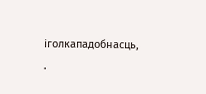іголкападобнасць, .